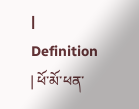| Definition | ཕོ་མོ་ཕན་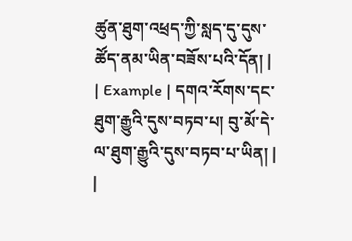ཚུན་ཐུག་འཕྲད་ཀྱི་སླད་དུ་དུས་ཚོད་ནམ་ཡིན་བཟོས་པའི་དོན། |
| Example | དགའ་རོགས་དང་ཐུག་རྒྱུའི་དུས་བཏབ་པ། བུ་མོ་དེ་ལ་ཐུག་རྒྱུའི་དུས་བཏབ་པ་ཡིན། |
|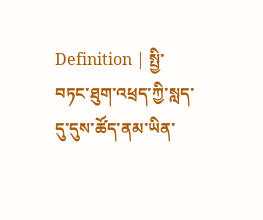Definition | སྤྱི་བཏང་ཐུག་འཕྲད་ཀྱི་སླད་དུ་དུས་ཚོད་ནམ་ཡིན་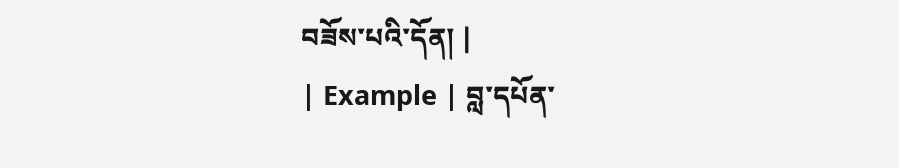བཟོས་པའི་དོན། |
| Example | བླ་དཔོན་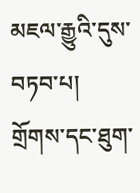མཇལ་རྒྱུའི་དུས་བཏབ་པ། གྲོགས་དང་ཐུག་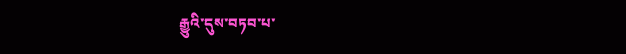རྒྱུའི་དུས་བཏབ་པ་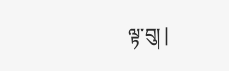ལྟ་བུ། |